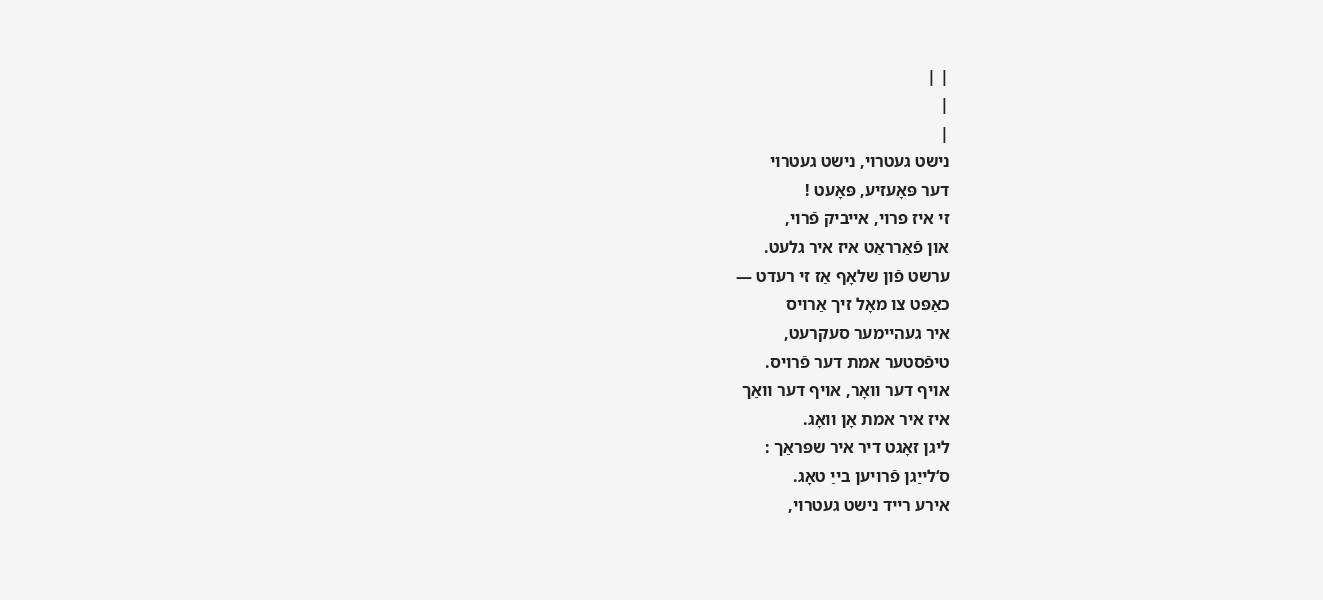| |
|
|
נישט געטרוי, נישט געטרוי
דער פּאָעזיע, פּאָעט !
זי איז פרוי, אייביק פֿרוי,
און פֿאַרראַט איז איר גלעט.
ערשט פֿון שלאָף אַז זי רעדט —
כאַפּט צו מאָל זיך אַרויס
איר געהיימער סעקרעט,
טיפֿסטער אמת דער פֿרויס.
אויף דער וואָר, אויף דער וואַך
איז איר אמת אָן וואָג.
ליגן זאָגט דיר איר שפּראַך :
ס‘לייַגן פֿרויען בייַ טאָג.
אירע רייד נישט געטרוי,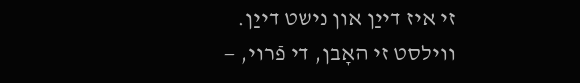זי איז דייַן און נישט דייַן.
ווילסט זי האָבן, די פֿרוי, —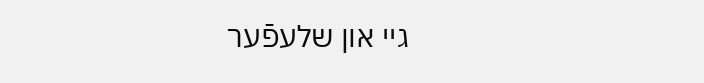גיי און שלעפֿער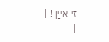זי אייַן ! |
|